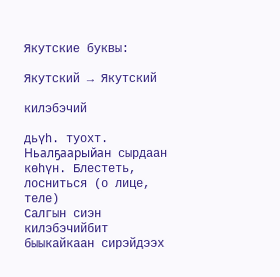Якутские буквы:

Якутский → Якутский

килэбэчий

дьүһ. туохт. Ньалҕаарыйан сырдаан көһүн. Блестеть, лосниться (о лице, теле)
Салгын сиэн килэбэчийбит быыкайкаан сирэйдээх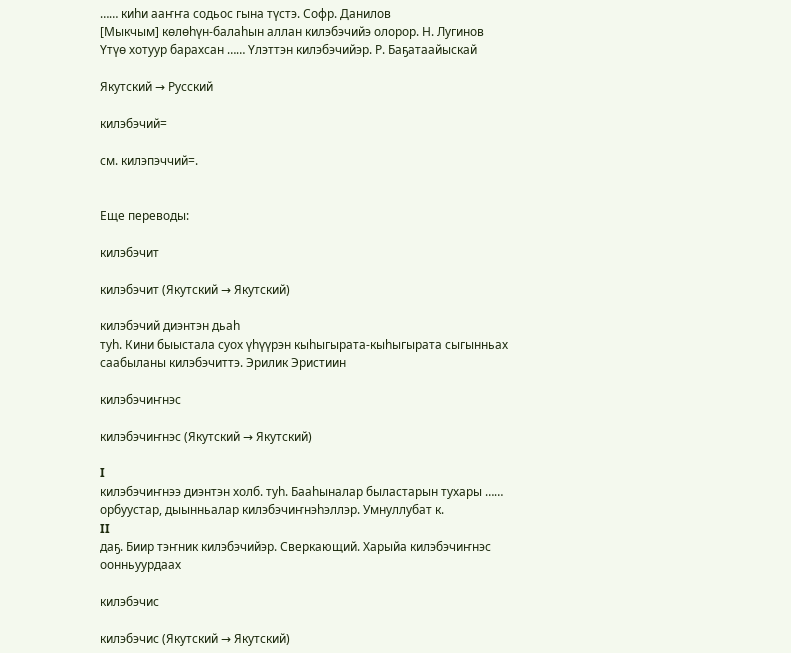…… киһи ааҥҥа содьос гына түстэ. Софр. Данилов
[Мыкчым] көлөһүн-балаһын аллан килэбэчийэ олорор. Н. Лугинов
Үтүө хотуур барахсан …… Үлэттэн килэбэчийэр. Р. Баҕатаайыскай

Якутский → Русский

килэбэчий=

см. килэпэччий=.


Еще переводы:

килэбэчит

килэбэчит (Якутский → Якутский)

килэбэчий диэнтэн дьаһ
туһ. Кини быыстала суох үһүүрэн кыһыгырата-кыһыгырата сыгынньах саабыланы килэбэчиттэ. Эрилик Эристиин

килэбэчиҥнэс

килэбэчиҥнэс (Якутский → Якутский)

I
килэбэчиҥнээ диэнтэн холб. туһ. Бааһыналар быластарын тухары …… орбуустар, дыынньалар килэбэчиҥнэһэллэр. Умнуллубат к.
II
даҕ. Биир тэҥник килэбэчийэр. Сверкающий. Харыйа килэбэчиҥнэс оонньуурдаах

килэбэчис

килэбэчис (Якутский → Якутский)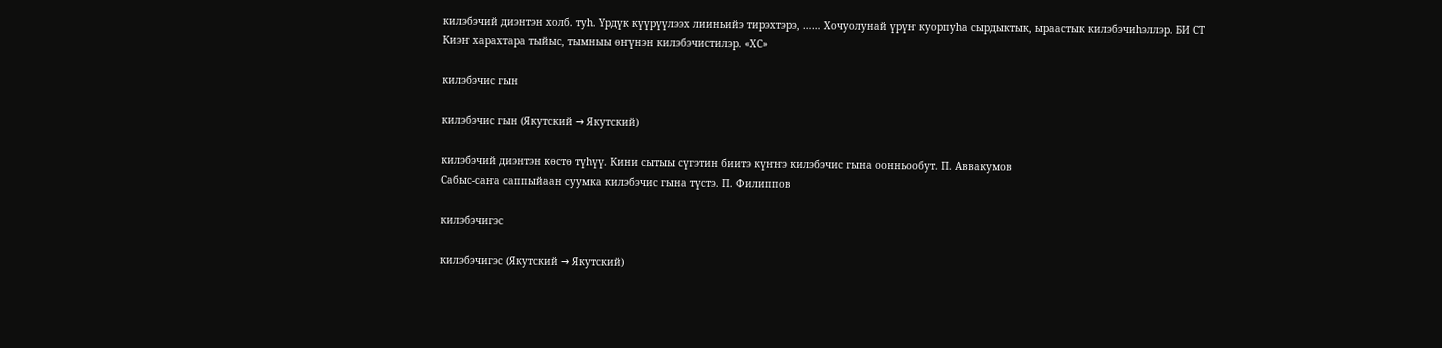килэбэчий диэнтэн холб. туһ. Үрдүк күүрүүлээх лииньийэ тирэхтэрэ, …… Хочуолунай үрүҥ куорпуһа сырдыктык, ыраастык килэбэчиһэллэр. БИ СТ
Киэҥ харахтара тыйыс, тымныы өҥүнэн килэбэчистилэр. «ХС»

килэбэчис гын

килэбэчис гын (Якутский → Якутский)

килэбэчий диэнтэн көстө түһүү. Кини сытыы сүгэтин биитэ күҥҥэ килэбэчис гына оонньообут. П. Аввакумов
Сабыс-саҥа саппыйаан суумка килэбэчис гына түстэ. П. Филиппов

килэбэчигэс

килэбэчигэс (Якутский → Якутский)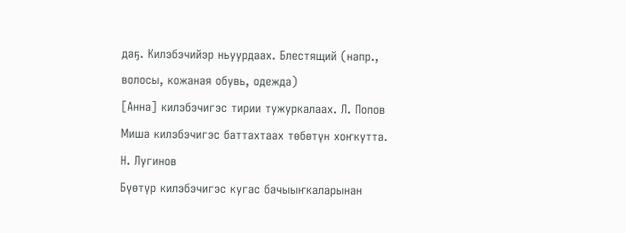даҕ. Килэбэчийэр ньуурдаах. Блестящий (напр., волосы, кожаная обувь, одежда)
[Анна] килэбэчигэс тирии тужуркалаах. Л. Попов
Миша килэбэчигэс баттахтаах төбөтүн хоҥкутта. Н. Лугинов
Бүөтүр килэбэчигэс кугас бачыыҥкаларынан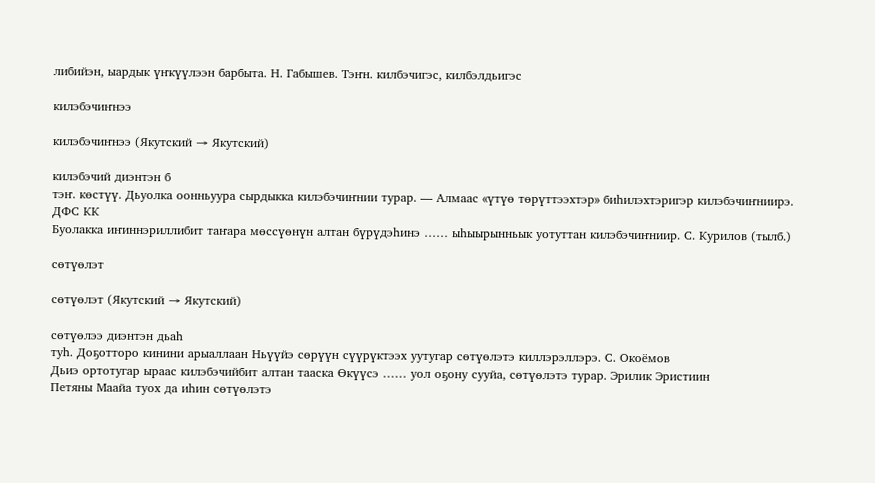либийэн, ыардык үҥкүүлээн барбыта. Н. Габышев. Тэҥн. килбэчигэс, килбэлдьигэс

килэбэчиҥнээ

килэбэчиҥнээ (Якутский → Якутский)

килэбэчий диэнтэн б
тэҥ. көстүү. Дьуолка оонньуура сырдыкка килэбэчиҥнии турар. — Алмаас «үтүө төрүттээхтэр» биһилэхтэригэр килэбэчиҥниирэ. ДФС КК
Буолакка иҥиннэриллибит таҥара мөссүөнүн алтан бүрүдэһинэ …… ыһыырынньык уотуттан килэбэчиҥниир. С. Курилов (тылб.)

сөтүөлэт

сөтүөлэт (Якутский → Якутский)

сөтүөлээ диэнтэн дьаһ
туһ. Доҕотторо кинини арыаллаан Ньүүйэ сөрүүн сүүрүктээх уутугар сөтүөлэтэ киллэрэллэрэ. С. Окоёмов
Дьиэ ортотугар ыраас килэбэчийбит алтан тааска Өкүүсэ …… уол оҕону сууйа, сөтүөлэтэ турар. Эрилик Эристиин
Петяны Маайа туох да иһин сөтүөлэтэ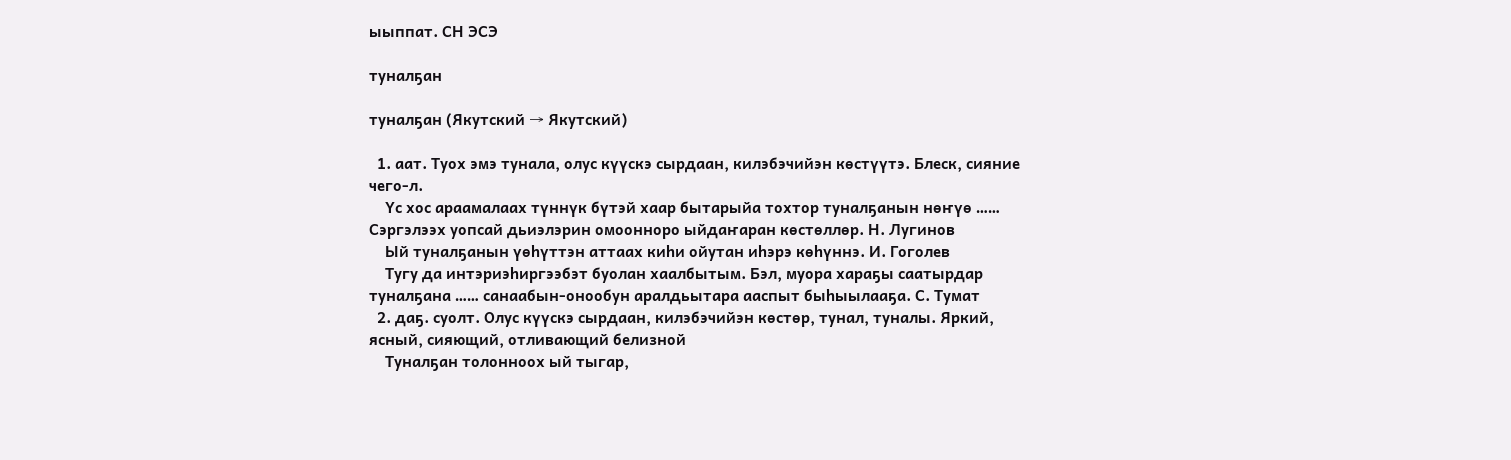ыыппат. СН ЭСЭ

туналҕан

туналҕан (Якутский → Якутский)

  1. аат. Туох эмэ тунала, олус күүскэ сырдаан, килэбэчийэн көстүүтэ. Блеск, сияние чего-л.
    Үс хос араамалаах түннүк бүтэй хаар бытарыйа тохтор туналҕанын нөҥүө …… Сэргэлээх уопсай дьиэлэрин омоонноро ыйдаҥаран көстөллөр. Н. Лугинов
    Ый туналҕанын үөһүттэн аттаах киһи ойутан иһэрэ көһүннэ. И. Гоголев
    Тугу да интэриэһиргээбэт буолан хаалбытым. Бэл, муора хараҕы саатырдар туналҕана …… санаабын-онообун аралдьытара ааспыт быһыылааҕа. С. Тумат
  2. даҕ. суолт. Олус күүскэ сырдаан, килэбэчийэн көстөр, тунал, туналы. Яркий, ясный, сияющий, отливающий белизной
    Туналҕан толонноох ый тыгар,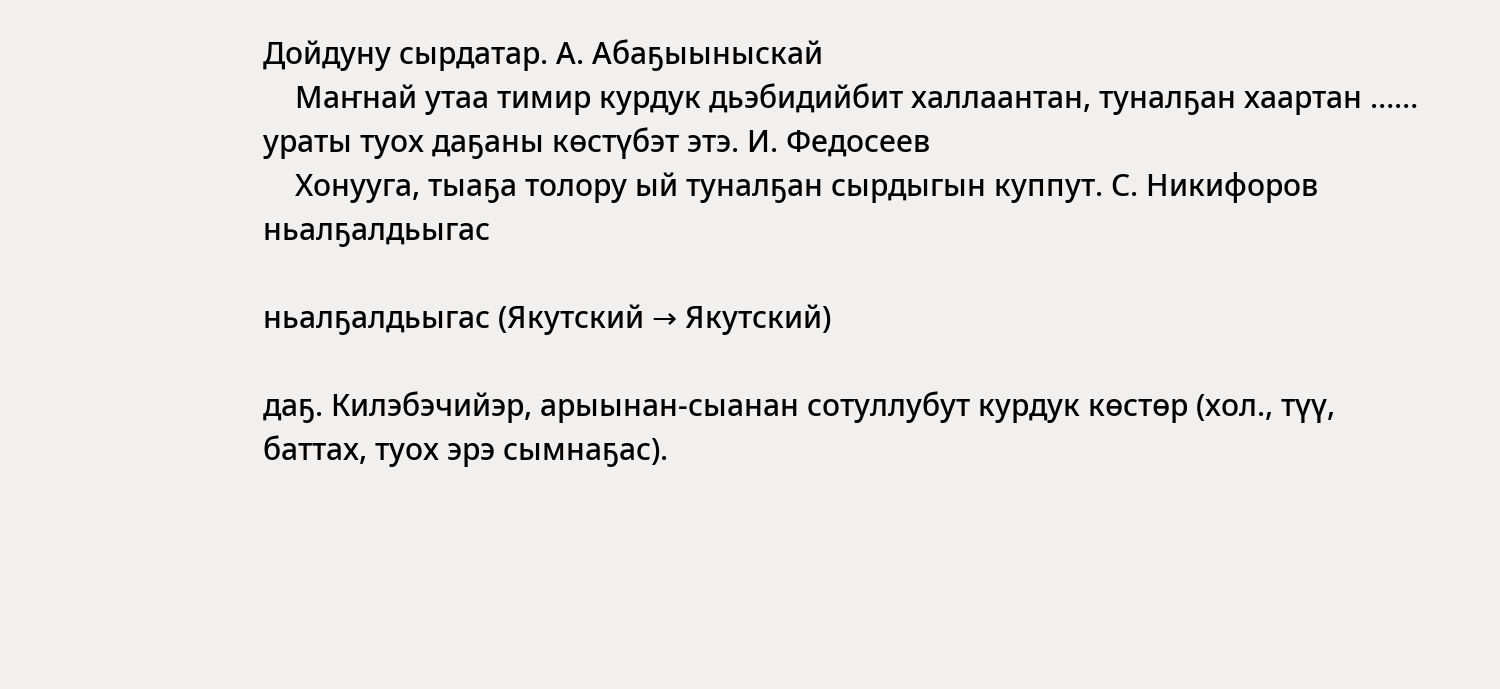Дойдуну сырдатар. А. Абаҕыыныскай
    Маҥнай утаа тимир курдук дьэбидийбит халлаантан, туналҕан хаартан …… ураты туох даҕаны көстүбэт этэ. И. Федосеев
    Хонууга, тыаҕа толору ый туналҕан сырдыгын куппут. С. Никифоров
ньалҕалдьыгас

ньалҕалдьыгас (Якутский → Якутский)

даҕ. Килэбэчийэр, арыынан-сыанан сотуллубут курдук көстөр (хол., түү, баттах, туох эрэ сымнаҕас).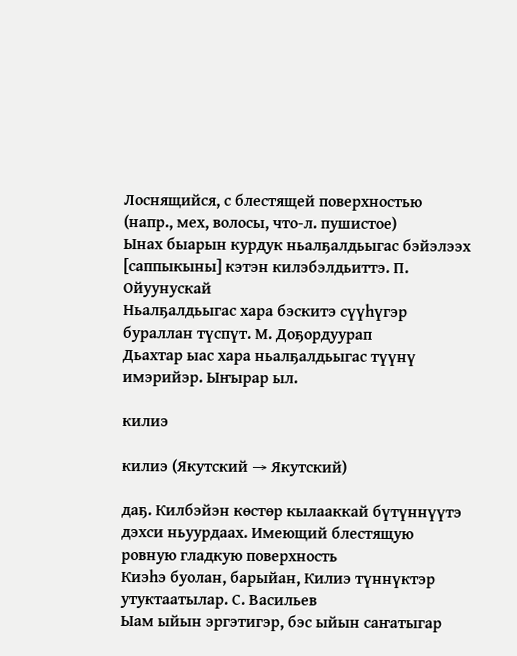Лоснящийся, с блестящей поверхностью (напр., мех, волосы, что-л. пушистое)
Ынах быарын курдук ньалҕалдьыгас бэйэлээх [саппыкыны] кэтэн килэбэлдьиттэ. П. Ойуунускай
Ньалҕалдьыгас хара бэскитэ сүүһүгэр бураллан түспүт. М. Доҕордуурап
Дьахтар ыас хара ньалҕалдьыгас түүнү имэрийэр. Ыҥырар ыл.

килиэ

килиэ (Якутский → Якутский)

даҕ. Килбэйэн көстөр кылааккай бүтүннүүтэ дэхси ньуурдаах. Имеющий блестящую ровную гладкую поверхность
Киэһэ буолан, барыйан, Килиэ түннүктэр утуктаатылар. С. Васильев
Ыам ыйын эргэтигэр, бэс ыйын саҥатыгар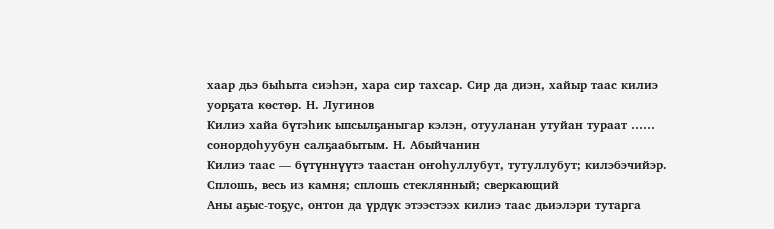хаар дьэ быһыта сиэһэн, хара сир тахсар. Сир да диэн, хайыр таас килиэ уорҕата көстөр. Н. Лугинов
Килиэ хайа бүтэһик ыпсылҕаныгар кэлэн, отууланан утуйан тураат …… сонордоһуубун салҕаабытым. Н. Абыйчанин
Килиэ таас — бүтүннүүтэ таастан оҥоһуллубут, тутуллубут; килэбэчийэр. Сплошь, весь из камня; сплошь стеклянный; сверкающий
Аны аҕыс-тоҕус, онтон да үрдүк этээстээх килиэ таас дьиэлэри тутарга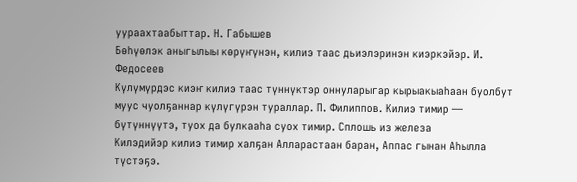уураахтаабыттар. Н. Габышев
Бөһүөлэк аныгылыы көрүҥүнэн, килиэ таас дьиэлэринэн киэркэйэр. И. Федосеев
Күлүмүрдэс киэҥ килиэ таас түннүктэр оннуларыгар кырыакыаһаан буолбут муус чуолҕаннар күлүгүрэн тураллар. П. Филиппов. Килиэ тимир — бүтүннүүтэ, туох да булкааһа суох тимир. Сплошь из железа
Килэдийэр килиэ тимир халҕан Алларастаан баран, Аппас гынан Аһылла түстэҕэ.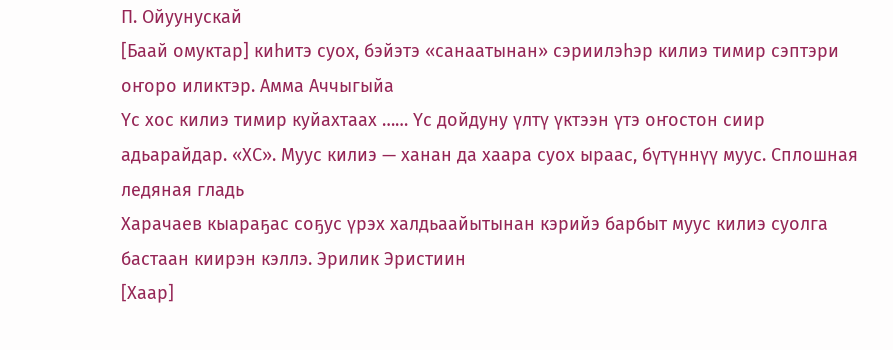П. Ойуунускай
[Баай омуктар] киһитэ суох, бэйэтэ «санаатынан» сэриилэһэр килиэ тимир сэптэри оҥоро иликтэр. Амма Аччыгыйа
Үс хос килиэ тимир куйахтаах …… Үс дойдуну үлтү үктээн үтэ оҥостон сиир адьарайдар. «ХС». Муус килиэ — ханан да хаара суох ыраас, бүтүннүү муус. Сплошная ледяная гладь
Харачаев кыараҕас соҕус үрэх халдьаайытынан кэрийэ барбыт муус килиэ суолга бастаан киирэн кэллэ. Эрилик Эристиин
[Хаар]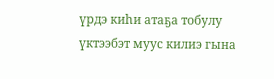үрдэ киһи атаҕа тобулу үктээбэт муус килиэ гына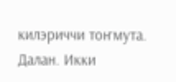килэриччи тоҥмута. Далан. Икки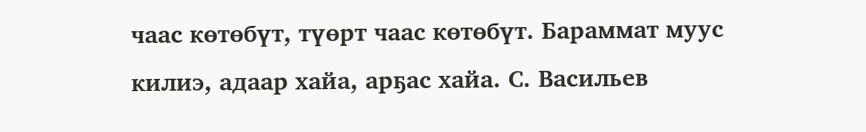чаас көтөбүт, түөрт чаас көтөбүт. Бараммат муус килиэ, адаар хайа, арҕас хайа. С. Васильев